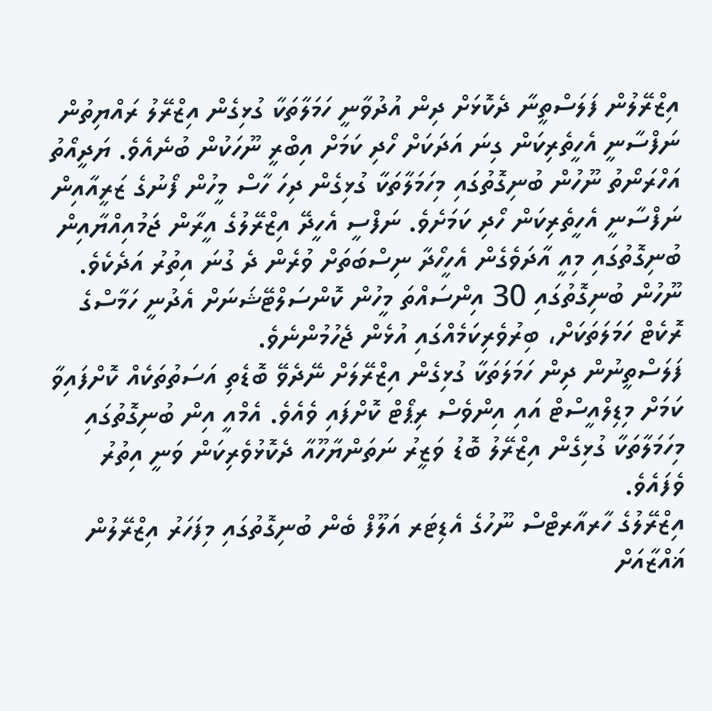އިޒްރޭލުން ފަލަސްތީނާ ދެކޮޅަށް ދިން އުދުވާނީ ހަމަލާތަކާ ގުޅިގެން އިޒްރޭލު ރައްޔިތުން ނަފްސާނީ އެހީތެރިކަން ގިނަ އަދަކަށް ހޯދި ކަމަށް އިބްރީ ނޫހަކުން ބުނެއެވެ. ޔަދީއޯތު އަހްރަނޯތު ނޫހުން ބުނިގޮތުގައި މިހަމަލާތަކާ ގުޅިގެން ދިހަ ހާސް މީހުން ފޯނުގެ ޒަރީއާއިން ނަފްސާނީ އެހީތެރިކަން ހޯދި ކަމަށެވެ. ނަފްސީ އެހީދޭ އިޒްރޭލުގެ އީރާން ޖަމުއިއްޔާއިން ބުނިގޮތުގައި މިއީ އާދަވެގެން އެހީހޯދާ ނިސްބަތަށް ވުރެން ދެ ގުނަ އިތުރު އަދެކެވެ.
ނޫހުން ބުނިގޮތުގައި 30 އިންސައްތަ މީހުން ކޮންސަލްޓޭޝަނަށް އެދުނީ ހަމާސްގެ ރޮކެޓް ހަމަލަތަކަށް، ބިރުވެރިކަމެއްގައި އުޅެން ޖެހުމުންނެވެ.
ފަލަސްތީނުން ދިން ހަމަލަތަކާ ގުޅިގެން އިޒްރޭލަށް ނޭދެވޭ ބޮޑެތި އަސަތުތަކެއް ކޮށްފައިވާ ކަމަށް މިޑިލްއީސްޓް އައި އިންވެސް ރިޕޯޓް ކޮށްފައި ވެއެވެ. އެމްއީ އިން ބުނިގޮތުގައި މިހަމަލާތަކާ ގުޅިގެން އިޒްރޭލު ބޮޑު ވަޒީރު ނަތަންޔާހޫއާ ދެކޮޅުވެރިކަން ވަނީ އިތުރު ވެފައެވެ.
އިޒްރޭލުގެ ހާރއާރޓްސް ނޫހުގެ އެޑިޓަރ އަލޫފް ބެން ބުނިގޮތުގައި މިފަހަރު އިޒްރޭލުން ޣައްޒާއަށް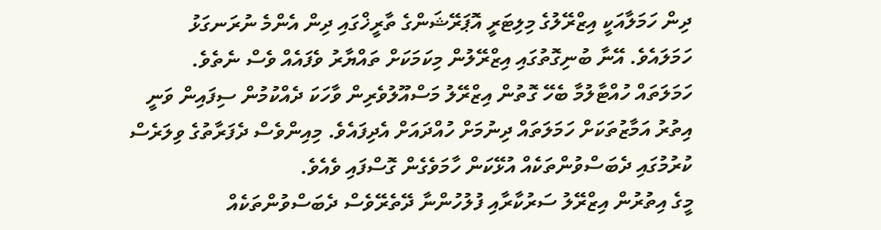ދިން ހަމަލާއަކީ އިޒްރޭލުގެ މިލިޓަރީ އޮޕަރޭޝަންގެ ތާރީޚްގައި ދިން އެންމެ ނުރަނގަޅު ހަމަލައެވެ. އޭނާ ބުނިގޮތުގައި އިޒްރޭލުން މިކަމަކަށް ތައްޔާރު ވެފައެއް ވެސް ނެތެވެ.
ހަމަލަތައް ހުއްޓާލުމާ ބެހޭ ގޮތުން އިޒްރޭލު މަސްއޫލުވެރިން ވާހަކަ ދެއްކުމުން ސިފައިން ވަނީ އިތުރު އަމާޒުތަކަށް ހަމަލަތައް ދިނުމަށް ހުއްދައަށް އެދިފައެވެ. މިއިންވެސް ދެފަރާތުގެ ވިލަރެސް ކުރުމުގައި ދެބަސްވުންތަކެއް އުޅޭކަން ހާމަވެގެން ގޮސްފައި ވެއެވެ.
މީގެ އިތުރުން އިޒްރޭލު ސަރުކާރާއި ފުލުހުންނާ ދޭތެރޭވެސް ދެބަސްވުންތަކެއް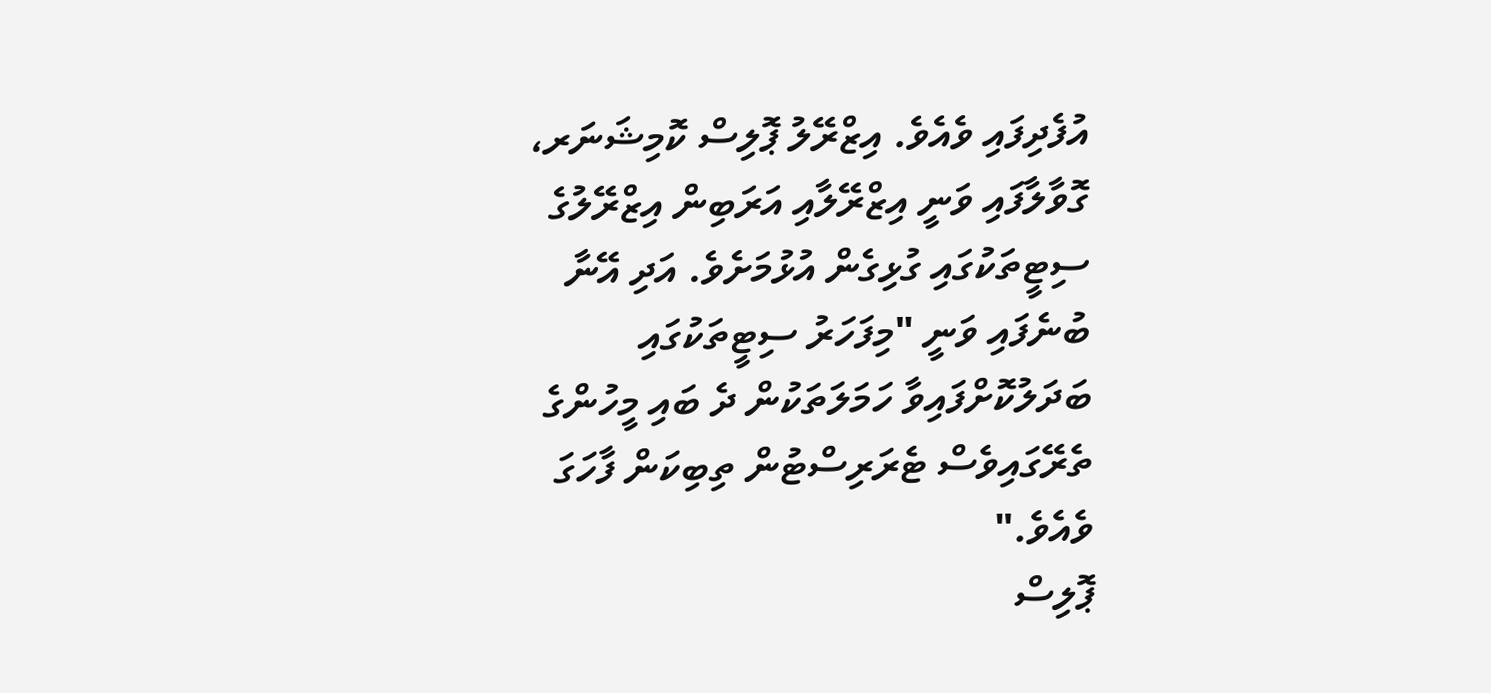އުފެދިފައި ވެއެވެ. އިޒްރޭލު ޕޮލިސް ކޮމިޝަނަރ، ގޮވާލާފައި ވަނީ އިޒްރޭލާއި އަރަބިން އިޒްރޭލުގެ ސިޓީތަކުގައި ގުޅިގެން އުޅުމަށެވެ. އަދި އޭނާ ބުނެފައި ވަނީ "މިފަހަރު ސިޓީތަކުގައި ބަދަލުކޮށްފައިވާ ހަމަލަތަކުން ދެ ބައި މީހުންގެ ތެރޭގައިވެސް ޓެރަރިސްޓުން ތިބިކަން ފާހަގަ ވެއެވެ."
ޕޮލިސް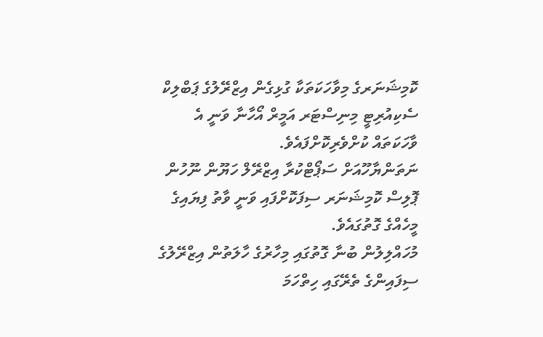ކޮމިޝަނަރގެ މިވާހަކަތަކާ ގުޅިގެން އިޒްރޭލުގެ ޕަބްލިކް ސެކިއުރިޓީ މިނިސްޓަރ އަމީރް އޯހާނާ ވަނީ އެ ވާހަކަތައް ކުށްވެރިކޮށްފައެވެ.
ނަތަންޔާހޫއަށް ސަޕޯޓްކުރާ އިޒްރޭލް ހަޔޫން ނޫހުން ޕޮލިސް ކޮމިޝަނަރ ސިފަކޮށްފައި ވަނީ ވާތު ފިޔައިގެ މީހެއްގެ ގޮތުގައެވެ.
މުހައްލިލުން ބުނާ ގޮތުގައި މިހާރުގެ ހާލަތުން އިޒްރޭލުގެ ސިފައިންގެ ތެރޭގައި ހިތްހަމަ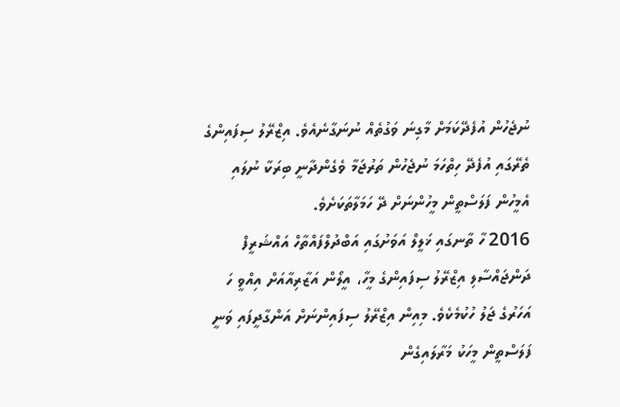ނުޖެހުން އުފެދޭކަމަށް މާގިނަ ވަގުތެއް ނުނަގާނެއެވެ. އިޒްރޭލު ސިފައިންގެ ތެރޭގައި އުފެދޭ ހިތްހަމަ ނުޖެހުން ތަރުޖަމާ ވެގެންދާނީ ބިރަކާ ނުލައި އެމީހުން ފަލަސްތީން މީހުންނަށް ދޭ ހަމަލާތަކަށެވެ.
2016 ހާ ތާނގައި ޚަލީލް އަވަށުގައި އަބްދުލްފައްތާހް އައްޝަރީފް ދަންޖައްސާލި އިޒްރޭލު ސިފައިންގެ މީހާ، އީލޯން އަޒާރިއާއަށް އިއްވީ ހަ އަހަރުގެ ޖަލު ހުކުމެކެވެ. މިއިން އިޒްރޭލު ސިފައިންނަށް އަންގާދީފައި ވަނީ ފަލަސްތީން މީހަކު މަރާލައިގެން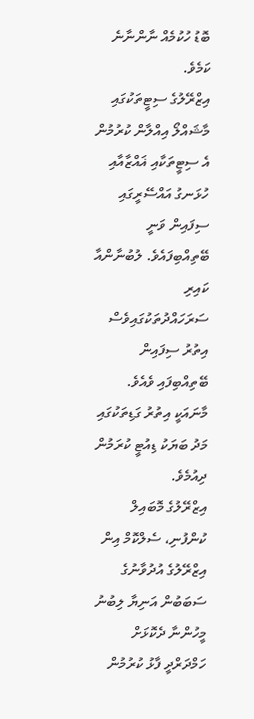ބޮޑު ހުކުމެއް ނާންނާނެ ކަމެވެ.
އިޒްރޭލުގެ ސިޓީތަކުގައި މާޝައްލޯ އިއްލާން ކުރުމުން އެ ސިޓީތަކާއި ޣައްޒާއާއި ހުޅަނގު އައްސޭރީގައި ސިފައިން ވަނީ ބޭތިއްބިފައެވެ. ލުބުނާންއާ ކައިރި ސަރަހައްދުތަކުގައިވެސް އިތުރު ސިފައިން ބޭތިއްބިފައި ވެއެވެ. މާނައަކީ އިތުރު ގަޑިތަކުގައި މަދު ބަޔަކު ޑިއުޓީ ކުރަމުން ދިއުމެވެ.
އިޒްރޭލުގެ މޮބައިލް ކުންފުނި، ސެލްކޮމް އިން އިޒްރޭލުގެ އުދުވާނުގެ ސަބަބުން އަނިޔާ ލިބުނު މީހުންނާ ދެކޮޅަށް ހަމްދަރްދީ ފާޅު ކުރުމުން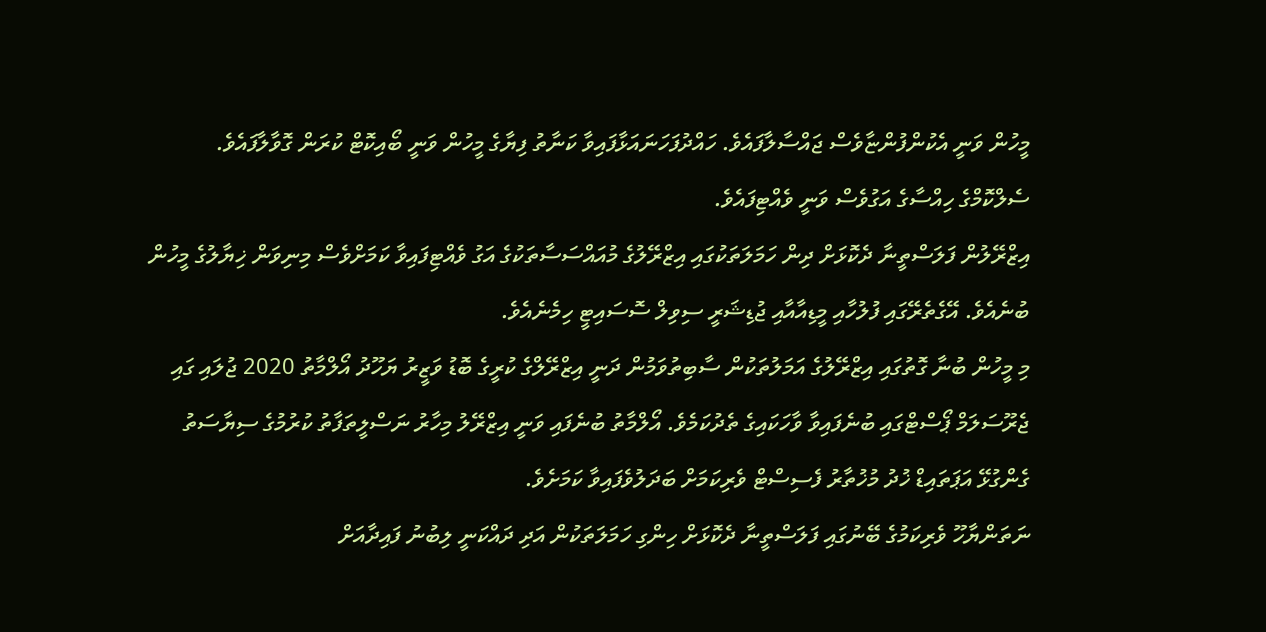މީހުން ވަނީ އެކުންފުންޏާވެސް ޖައްސާލާފައެވެ. ހައްދުފަހަނައަޅާފައިވާ ކަނާތު ފިޔާގެ މީހުން ވަނީ ބޯއިކޮޓް ކުރަން ގޮވާލާފައެވެ. ސެލްކޮމްގެ ހިއްސާގެ އަގުވެސް ވަނީ ވެއްޓިފައެވެ.
އިޒްރޭލުން ފަލަސްތީނާ ދެކޮޅަށް ދިން ހަމަލަތަކުގައި އިޒްރޭލުގެ މުއައްސަސާތަކުގެ އަގު ވެއްޓިފައިވާ ކަމަށްވެސް މިނިވަން ޚިޔާލުގެ މީހުން ބުނެއެވެ. އޭގެތެރޭގައި ފުލުހާއި މީޑިއާއާއި ޖުޑިޝަރީ ސިވިލް ސޮސައިޓީ ހިމެނެއެވެ.
މި މީހުން ބުނާ ގޮތުގައި އިޒްރޭލުގެ އަމަލުތަކުން ސާބިތުވަމުން ދަނީ އިޒްރޭލްގެ ކުރީގެ ބޮޑު ވަޒީރު ޔަހޫދު އޯލްމާތު 2020 ޖުލައި ގައި ޖެރޫސަލަމް ޕޯސްޓްގައި ބުނެފައިވާ ވާހަކައިގެ ތެދުކަމެވެ. އޯލްމާތު ބުނެފައި ވަނީ އިޒްރޭލު މިހާރު ނަސްލީތަފާތު ކުރުމުގެ ސިޔާސަތު ގެންގުޅޭ އަޕަތައިޑް ޚުދު މުޚުތާރު ފެސިސްޓް ވެރިކަމަށް ބަދަލުވެފައިވާ ކަމަށެވެ.
ނަތަންޔާހޫ ވެރިކަމުގެ ބޭނުގައި ފަލަސްތީނާ ދެކޮޅަށް ހިންގި ހަމަލަތަކުން އަދި ދައްކަނީ ލިބުނު ފައިދާއަށް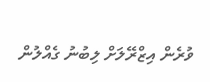ވުރެން އިޒްރޭލަށް ލިބުނު ގެއްލުން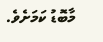މާބޮޑު ކަމަށެވެ.